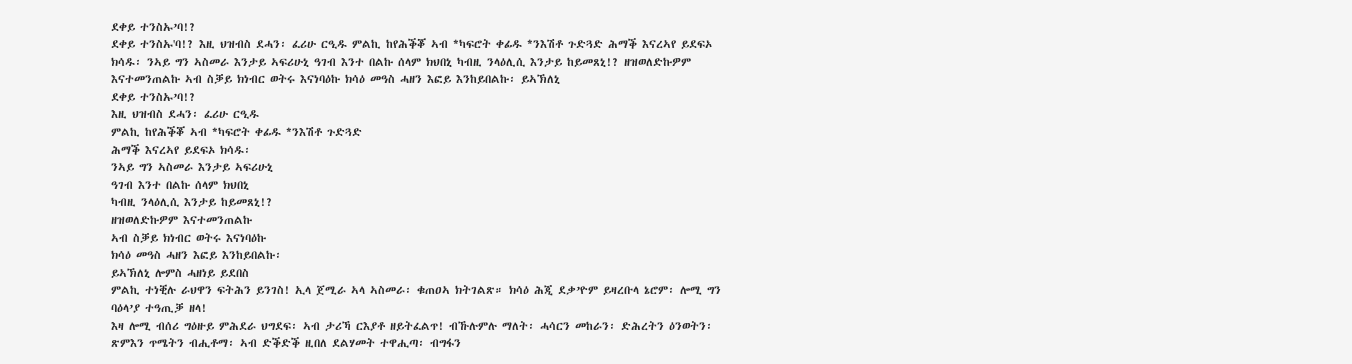ደቀይ ተንስኡ’ባ!?
ደቀይ ተንስኡ'ባ!? እዚ ህዝብስ ደሓን፡ ፈሪሁ ርዒዱ ምልኪ ከየሕቕቖ ኣብ *ካፍሮት ቀፊዱ *ንእሽቶ ጉድጓድ ሕማቕ እናረኣየ ይደፍኦ ክሳዱ፡ ንኣይ ግን ኣስመራ እንታይ ኣፍሪሁኒ ዓገብ እንተ በልኩ ሰላም ክህበኒ ካብዚ ንላዕሊሲ እንታይ ከይመጸኒ!? ዘዝወለድኩዎም እናተመንጠልኩ ኣብ ስቓይ ክነብር ወትሩ እናነባዕኩ ክሳዕ መዓስ ሓዘን እፎይ እንከይበልኩ፡ ይኣኽለኒ
ደቀይ ተንስኡ’ባ!?
እዚ ህዝብስ ደሓን፡ ፈሪሁ ርዒዱ
ምልኪ ከየሕቕቖ ኣብ *ካፍሮት ቀፊዱ *ንእሽቶ ጉድጓድ
ሕማቕ እናረኣየ ይደፍኦ ክሳዱ፡
ንኣይ ግን ኣስመራ እንታይ ኣፍሪሁኒ
ዓገብ እንተ በልኩ ሰላም ክህበኒ
ካብዚ ንላዕሊሲ እንታይ ከይመጸኒ!?
ዘዝወለድኩዎም እናተመንጠልኩ
ኣብ ስቓይ ክነብር ወትሩ እናነባዕኩ
ክሳዕ መዓስ ሓዘን እፎይ እንከይበልኩ፡
ይኣኽለኒ ሎምስ ሓዘነይ ይደበስ
ምልኪ ተነቒሉ ራህዋን ፍትሕን ይንገስ! ኢላ ጀሚራ ኣላ ኣስመራ፡ ቁጠዐኣ ክትገልጽ። ክሳዕ ሕጂ ደቃ’ዮም ይዛረቡላ ኔሮም፡ ሎሚ ግን ባዕላ’ያ ተዓጢቓ ዘላ!
እዛ ሎሚ ብሰሪ ግዕዙይ ምሕደራ ህግደፍ፡ ኣብ ታሪኻ ርእያቶ ዘይትፈልጥ! ብኹሉምሉ ማለት፡ ሓሳርን መከራን፡ ድሕረትን ዕንወትን፡ ጽምእን ጥሜትን ብሒቶማ፡ ኣብ ድቕድቕ ዚበለ ደልሃመት ተዋሒጣ፡ ብግፋን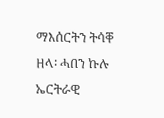ማእሰርትን ትሳቐ ዘላ፡ ሓበን ኩሉ ኤርትራዊ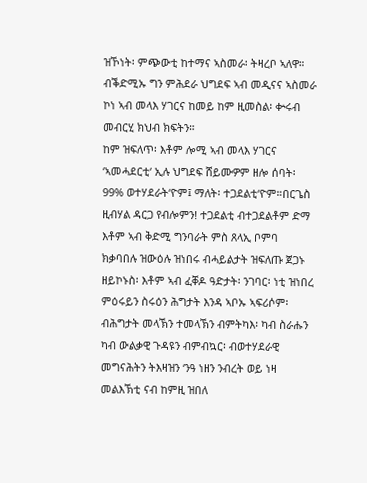ዝኾነት፡ ምጭውቲ ከተማና ኣስመራ፡ ትዛረቦ ኣለዋ። ብቕድሚኡ ግን ምሕደራ ህግደፍ ኣብ መዲናና ኣስመራ ኮነ ኣብ መላእ ሃገርና ከመይ ከም ዚመስል፡ ቍሩብ መብርሂ ክህብ ክፍትን።
ከም ዝፍለጥ፡ እቶም ሎሚ ኣብ መላእ ሃገርና ‘ኣመሓደርቲ‘ ኢሉ ህግደፍ ሸይሙዎም ዘሎ ሰባት፡ 99% ወተሃደራት‘ዮም፤ ማለት፡ ተጋደልቲ‘ዮም።በርጌስ ዚብሃል ዳርጋ የብሎምን! ተጋደልቲ ብተጋደልቶም ድማ እቶም ኣብ ቅድሚ ግንባራት ምስ ጸላኢ ቦምባ ክቃባበሉ ዝውዕሉ ዝነበሩ ብሓይልታት ዝፍለጡ ጀጋኑ ዘይኮኑስ፡ እቶም ኣብ ፈቐዶ ዓድታት፡ ንገባር፡ ነቲ ዝነበረ ምዕሩይን ስሩዕን ሕግታት እንዳ ኣቦኡ ኣፍሪሶም፡ ብሕግታት መላኽን ተመላኽን ብምትካእ፡ ካብ ስራሑን ካብ ውልቃዊ ጉዳዩን ብምብኳር፡ ብወተሃደራዊ መግናሕትን ትእዛዝን ‘ንዓ ነዘን ንብረት ወይ ነዛ መልእኽቲ ናብ ከምዚ ዝበለ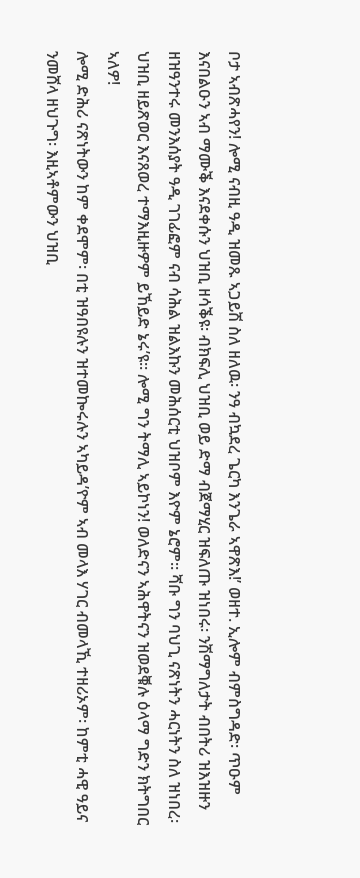ቦታ ኣብጽሓየን! ሎሚ ናብዚ ዓዲ ዝመጹ ኣጋይሽ ስለ ዘለዉ፡ ንዓ ብኳደረ ጌርካ እንጌራ ኣዋጽእ!’ ወዘተ. ኢሎም ብምስግዳድ፡ ጥዑም እናበልዑን ኣብ ማሙቕ እናደቀሱን ህዝቢ ዘሳቕዩ፡ ብክፍሊ ህዝቢ ወይ ድማ ብጀማሂር ዝፍለጡ ዝነበሩ፡ ንሽማግለታት ብበትሪ ዝእዝዙን ዘዝዓንተሩ መንእሰያት ዓዲ ገገፊፎም ናብ ሳሕል ዝልእኩን መሕሰርቲ ህዝቦም እዮም ኔሮም። ሻቡ ግን ባህጊ ናጽነትን ሓርነትን ስለ ዝነበረ፡ ህዝቢ ዘይጽወር እናጸወረ ተማእዚዙዎም ይኸይድ ኔሩ’ዩ። ሎሚ ግን ትማሊ ኣይኮነን! ወለድናን ኣሕዋትናን ዝወደቑሉ ዕላማ ግድን ክትግበር ኣለዎ!
ሎሚ ድሕሪ ናጽነትውን ከም ቀደሞም፡ በቲ ዝዓበዩሉን ዝተመኰሩሉን ኣካይዳ’ዮም ኣብ መላእ ሃገር ብመላኺ ተዘሪኦም፡ ከምቲ ሓዊ ዓይና ንመሸላ ዘህጉግ፡ እዚኣቶምውን ህዝቢ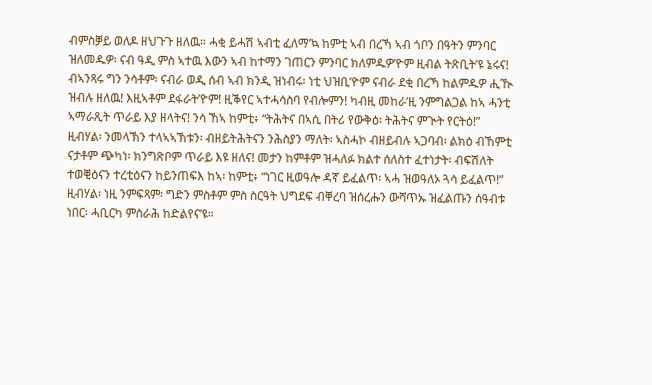ብምስቓይ ወለዶ ዘህጉጉ ዘለዉ። ሓቂ ይሓሽ ኣብቲ ፈለማ’ኳ ከምቲ ኣብ በረኻ ኣብ ጎቦን በዓትን ምንባር ዝለመዱዎ፡ ናብ ዓዲ ምስ ኣተዉ እውን ኣብ ከተማን ገጠርን ምንባር ክለምዱዎ’ዮም ዚብል ትጽቢት’ዩ ኔሩና! ብኣንጻሩ ግን ንሳቶም፡ ናብራ ወዲ ሰብ ኣብ ክንዲ ዝነብሩ፡ ነቲ ህዝቢ’ዮም ናብራ ደቂ በረኻ ከልምዱዎ ሒዂ ዝብሉ ዘለዉ! እዚኣቶም ደፋራት’ዮም! ዚቕየር ኣተሓሳስባ የብሎምን! ካብዚ መከራ’ዚ ንምግልጋል ከኣ ሓንቲ ኣማራጺት ጥራይ እያ ዘላትና! ንሳ ኸኣ ከምቲ፥ “ትሕትና በኣሲ በትሪ የውቅዕ፡ ትሕትና ምጒት የርትዕ!” ዚብሃል፡ ንመላኽን ተላኣኣኽቱን፡ ብዘይትሕትናን ንሕስያን ማለት፡ ኣስሓኮ ብዘይብሉ ኣጋባብ፡ ልክዕ ብኸምቲ ናታቶም ጭካነ፡ ክንግጽቦም ጥራይ እዩ ዘለና! መታን ከምቶም ዝሓለፉ ክልተ ሰለስተ ፈተነታት፡ ብፍሽለት ተወቒዕናን ተረቲዕናን ከይንጠፍእ ከኣ፡ ከምቲ፥ “ነገር ዚወዓሎ ዳኛ ይፈልጥ፡ ኣሓ ዝወዓለኦ ጓሳ ይፈልጥ!” ዚብሃል፡ ነዚ ንምፍጻም፡ ግድን ምስቶም ምስ ስርዓት ህግደፍ ብቐረባ ዝሰረሑን ውሻጥኡ ዝፈልጡን ሰዓብቱ ነበር፡ ሓቢርካ ምስራሕ ከድልየና’ዩ።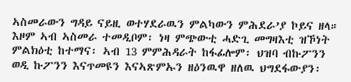ኣስመራውን ግዳይ ናይዚ ወተሃደራዉን ምልካውን ምሕደራ’ያ ኮይና ዘላ። እዞም ኣብ ኣስመራ ተመዲቦም፡ ነዛ ምጭውቲ ሓድጊ መግዛእቲ ዝኾነት ምልክዕቲ ከተማና፡ ኣብ 13 ምምሕዳራት ከፋፊሎም፡ ህዝባ ብኩፖንን ወዲ ኩፖንን እናጥመዩን እናኣጽምኡን ዘዕንዉዋ ዘለዉ ህግደፋውያን፡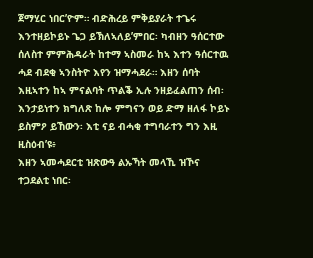ጀማሂር ነበር’ዮም። ብድሕረይ ምቅይያራት ተጌሩ እንተዘይኮይኑ ጌጋ ይኽለኣለይ’ምበር፡ ካብዘን ዓሰርተው ሰለስተ ምምሕዳራት ከተማ ኣስመራ ከኣ እተን ዓሰርተዉ ሓደ ብደቂ ኣንስትዮ እየን ዝማሓደራ። እዘን ሰባት እዚኣተን ከኣ ምናልባት ጥልቕ ኢሉ ንዘይፈልጠን ሰብ፡ እንታይነተን ክግለጽ ከሎ ምግናን ወይ ድማ ዘለፋ ኮይኑ ይስምዖ ይኸውን፡ እቲ ናይ ብሓቂ ተግባራተን ግን እዚ ዚስዕብ’ዩ፥
እዘን ኣመሓደርቲ ዝጽውዓ ልኡኻት መላኺ ዝኾና ተጋደልቲ ነበር፡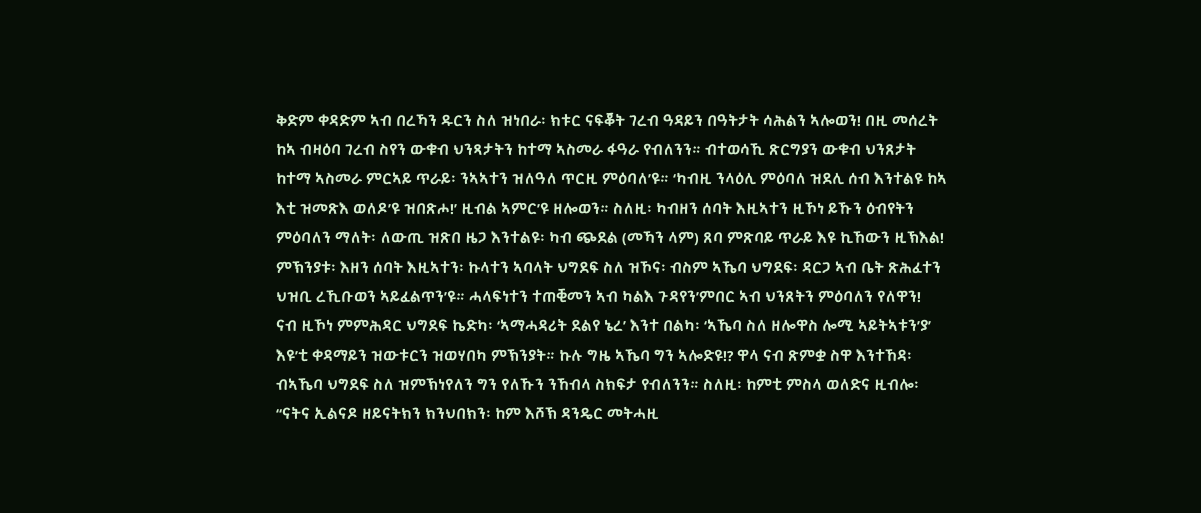ቅድም ቀዳድም ኣብ በረኻን ዱርን ስለ ዝነበራ፡ ክቱር ናፍቖት ገረብ ዓዳይን በዓትታት ሳሕልን ኣሎወን! በዚ መሰረት ከኣ ብዛዕባ ገረብ ስየን ውቁብ ህንጻታትን ከተማ ኣስመራ ፋዓራ የብለንን። ብተወሳኺ ጽርግያን ውቁብ ህንጸታት ከተማ ኣስመራ ምርኣይ ጥራይ፡ ንኣኣተን ዝለዓለ ጥርዚ ምዕባለ’ዩ። ‘ካብዚ ንላዕሊ ምዕባለ ዝደሊ ሰብ እንተልዩ ከኣ እቲ ዝመጽእ ወለዶ’ዩ ዝበጽሖ!’ ዚብል ኣምር’ዩ ዘሎወን። ስለዚ፡ ካብዘን ሰባት እዚኣተን ዚኾነ ይኹን ዕብየትን ምዕባለን ማለት፡ ለውጢ ዝጽበ ዜጋ እንተልዩ፡ ካብ ጭደል (መኻን ላም) ጸባ ምጽባይ ጥራይ እዩ ኪኸውን ዚኽእል! ምኽንያቱ፡ እዘን ሰባት እዚኣተን፡ ኩላተን ኣባላት ህግደፍ ስለ ዝኾና፡ ብስም ኣኼባ ህግደፍ፡ ዳርጋ ኣብ ቤት ጽሕፈተን ህዝቢ ረኺቡወን ኣይፈልጥን’ዩ። ሓላፍነተን ተጠቒመን ኣብ ካልእ ጉዳየን’ምበር ኣብ ህንጸትን ምዕባለን የለዋን!
ናብ ዚኾነ ምምሕዳር ህግደፍ ኬድካ፡ ‘ኣማሓዳሪት ደልየ ኔረ’ እንተ በልካ፡ ‘ኣኼባ ስለ ዘሎዋስ ሎሚ ኣይትኣቱን’ያ’ እዩ’ቲ ቀዳማይን ዝውቱርን ዝወሃበካ ምኽንያት። ኩሉ ግዜ ኣኼባ ግን ኣሎድዩ!? ዋላ ናብ ጽምቋ ስዋ እንተኸዳ፡ ብኣኼባ ህግደፍ ስለ ዝምኽነየለን ግን የለኹን ንኸብላ ስክፍታ የብለንን። ስለዚ፡ ከምቲ ምስላ ወለድና ዚብሎ፡ “ናትና ኢልናዶ ዘይናትክን ክንህበክን፡ ከም እሾኽ ዳንዴር መትሓዚ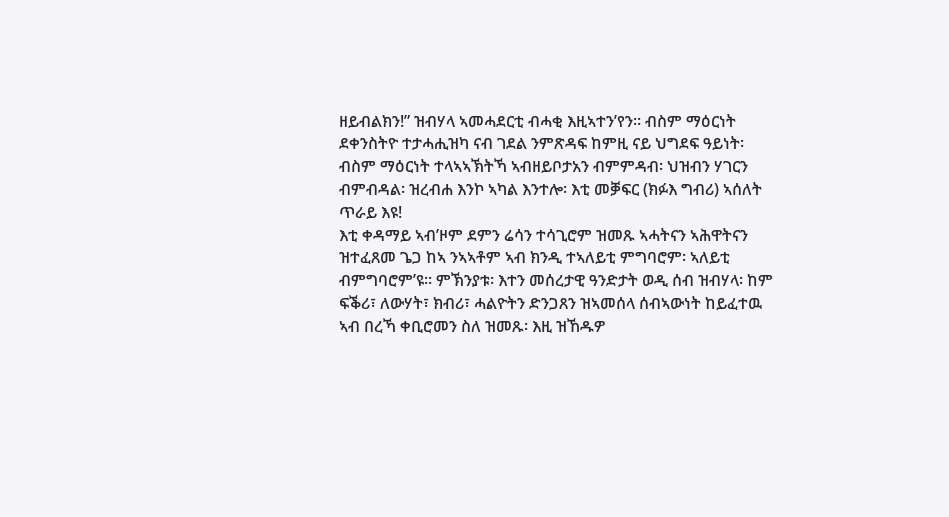ዘይብልክን!” ዝብሃላ ኣመሓደርቲ ብሓቂ እዚኣተን’የን። ብስም ማዕርነት ደቀንስትዮ ተታሓሒዝካ ናብ ገደል ንምጽዳፍ ከምዚ ናይ ህግደፍ ዓይነት፡ ብስም ማዕርነት ተላኣኣኽትኻ ኣብዘይቦታአን ብምምዳብ፡ ህዝብን ሃገርን ብምብዳል፡ ዝረብሐ እንኮ ኣካል እንተሎ፡ እቲ መቓፍር (ክፉእ ግብሪ) ኣሰለት ጥራይ እዩ!
እቲ ቀዳማይ ኣብ’ዞም ደምን ሬሳን ተሳጊሮም ዝመጹ ኣሓትናን ኣሕዋትናን ዝተፈጸመ ጌጋ ከኣ ንኣኣቶም ኣብ ክንዲ ተኣለይቲ ምግባሮም፡ ኣለይቲ ብምግባሮም’ዩ። ምኽንያቱ፡ እተን መሰረታዊ ዓንድታት ወዲ ሰብ ዝብሃላ፡ ከም ፍቕሪ፣ ለውሃት፣ ክብሪ፣ ሓልዮትን ድንጋጸን ዝኣመሰላ ሰብኣውነት ከይፈተዉ ኣብ በረኻ ቀቢሮመን ስለ ዝመጹ፡ እዚ ዝኸዱዎ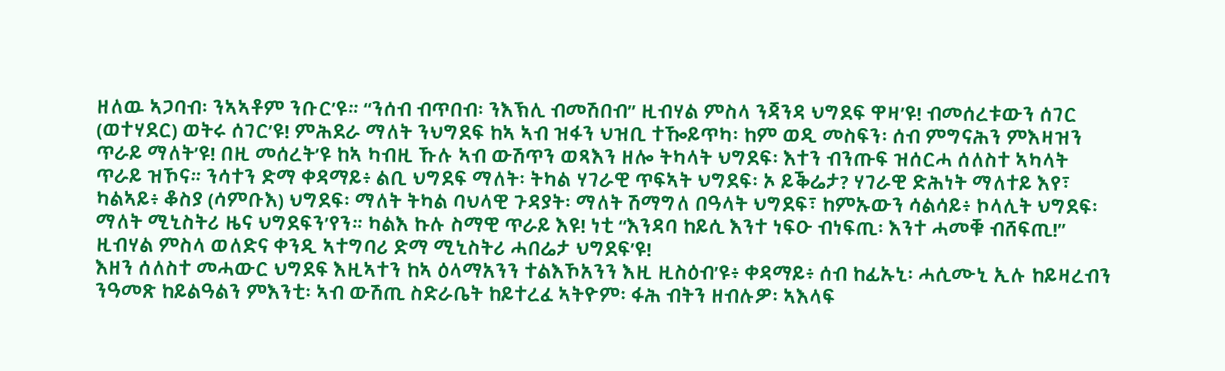ዘለዉ ኣጋባብ፡ ንኣኣቶም ንቡር’ዩ። “ንሰብ ብጥበብ፡ ንእኽሊ ብመሽበብ” ዚብሃል ምስላ ንጃንዳ ህግደፍ ዋዛ’ዩ! ብመሰረቱውን ሰገር (ወተሃደር) ወትሩ ሰገር’ዩ! ምሕደራ ማለት ንህግደፍ ከኣ ኣብ ዝፋን ህዝቢ ተዀይጥካ፡ ከም ወዲ መስፍን፡ ሰብ ምግናሕን ምእዛዝን ጥራይ ማለት’ዩ! በዚ መሰረት’ዩ ከኣ ካብዚ ኹሉ ኣብ ውሽጥን ወጻእን ዘሎ ትካላት ህግደፍ፡ እተን ብንጡፍ ዝሰርሓ ሰለስተ ኣካላት ጥራይ ዝኾና። ንሳተን ድማ ቀዳማይ፥ ልቢ ህግደፍ ማለት፡ ትካል ሃገራዊ ጥፍኣት ህግደፍ፡ ኦ ይቕሬታ? ሃገራዊ ድሕነት ማለተይ እየ፣ ካልኣይ፥ ቆስያ (ሳምቡእ) ህግደፍ፡ ማለት ትካል ባህላዊ ጉዳያት፡ ማለት ሽማግለ በዓላት ህግደፍ፣ ከምኡውን ሳልሳይ፥ ኮላሊት ህግደፍ፡ ማለት ሚኒስትሪ ዜና ህግደፍን’የን። ካልእ ኩሉ ስማዊ ጥራይ እዩ! ነቲ “እንዳባ ከይሲ እንተ ነፍዑ ብነፍጢ፡ እንተ ሓመቑ ብሸፍጢ!” ዚብሃል ምስላ ወለድና ቀንዲ ኣተግባሪ ድማ ሚኒስትሪ ሓበሬታ ህግደፍ’ዩ!
እዘን ሰለስተ መሓውር ህግደፍ እዚኣተን ከኣ ዕላማአንን ተልእኾአንን እዚ ዚስዕብ’ዩ፥ ቀዳማይ፥ ሰብ ከፊኡኒ፡ ሓሲሙኒ ኢሉ ከይዛረብን ንዓመጽ ከይልዓልን ምእንቲ፡ ኣብ ውሽጢ ስድራቤት ከይተረፈ ኣትዮም፡ ፋሕ ብትን ዘብሉዎ፡ ኣእላፍ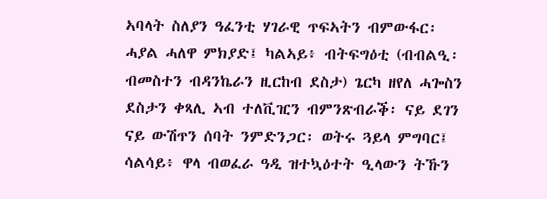ኣባላት ስለያን ዓፈንቲ ሃገራዊ ጥፍኣትን ብምውፋር፡ ሓያል ሓለዋ ምክያድ፤ ካልኣይ፥ ብትፍግዕቲ (ብብልዒ፡ ብመስተን ብዳንኬራን ዚርከብ ደስታ) ጌርካ ዘየለ ሓጐስን ደስታን ቀጻሊ ኣብ ተለቪዢን ብምንጽብራቕ፡ ናይ ደገን ናይ ውሽጥን ሰባት ንምድንጋር፡ ወትሩ ጓይላ ምግባር፤ ሳልሳይ፥ ዋላ ብወፈራ ዓዲ ዝተኳዕተት ዒላውን ትኹን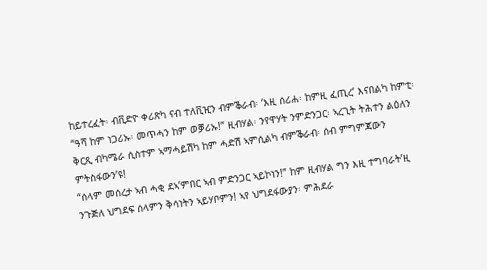ከይተረፈት፡ ብቪድዮ ቀሪጽካ ናብ ተለቪዢን ብምቕራብ፡ ‘እዚ ሰሪሐ፡ ከምዚ ፈጢረ’ እናበልካ ከምቲ፡ “ዓሻ ከም ነጋሪኡ፡ መጥሓን ከም ወቓሪኡ!” ዚብሃል፡ ንየዋሃት ንምድንጋር፡ ኣረጊት ትሕተን ልዕለን ቅርጺ ብካሜራ ሲስተም ኣማሓይሽካ ከም ሓድሽ ኣምሲልካ ብምቕራብ፡ ሰብ ምግምጃውን ምትስፋውን’ዩ!
“ሰላም መሰረታ ኣብ ሓቂ ደኣ’ምበር ኣብ ምድንጋር ኣይኮነን!” ከም ዚብሃል ግን እዚ ተግባራት’ዚ ንጉጅለ ህግደፍ ሰላምን ቅሳነትን ኣይሃቦምን! ኣየ ህግደፋውያን፡ ምሕደራ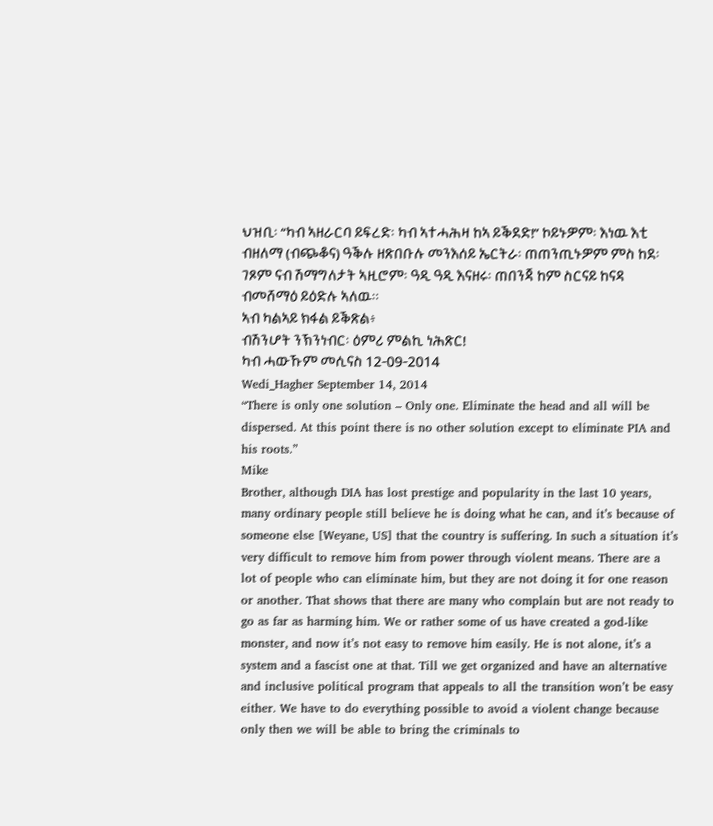ህዝቢ፡ “ካብ ኣዘራርባ ይፍረድ፡ ካብ ኣተሓሕዛ ከኣ ይቕደድ!” ኮይኑዎም፡ እነዉ እቲ ብዘለማ (ብጭቆና) ዓቕሉ ዘጽበቡሉ መንእሰይ ኤርትራ፡ ጠጠንጢኑዎም ምስ ከደ፡ ገጾም ናብ ሽማግለታት ኣዚሮም፡ ዓዲ ዓዲ እናዘሩ፡ ጠበንጃ ከም ስርናይ ከናዳ ብመሸማዕ ይዕድሉ ኣለዉ።
ኣብ ካልኣይ ክፋል ይቕጽል፥
ብሽንሆት ንኽንነብር፡ ዕምሪ ምልኪ ነሕጽር!
ካብ ሓውኹም መሲናስ 12-09-2014
Wedi_Hagher September 14, 2014
“There is only one solution – Only one. Eliminate the head and all will be dispersed. At this point there is no other solution except to eliminate PIA and his roots.”
Mike
Brother, although DIA has lost prestige and popularity in the last 10 years, many ordinary people still believe he is doing what he can, and it’s because of someone else [Weyane, US] that the country is suffering. In such a situation it’s very difficult to remove him from power through violent means. There are a lot of people who can eliminate him, but they are not doing it for one reason or another. That shows that there are many who complain but are not ready to go as far as harming him. We or rather some of us have created a god-like monster, and now it’s not easy to remove him easily. He is not alone, it’s a system and a fascist one at that. Till we get organized and have an alternative and inclusive political program that appeals to all the transition won’t be easy either. We have to do everything possible to avoid a violent change because only then we will be able to bring the criminals to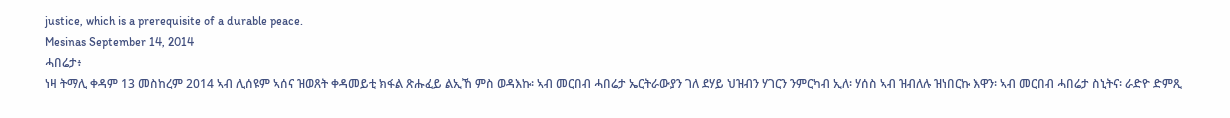justice, which is a prerequisite of a durable peace.
Mesinas September 14, 2014
ሓበሬታ፥
ነዛ ትማሊ ቀዳም 13 መስከረም 2014 ኣብ ሊሰዩም ኣሰና ዝወጸት ቀዳመይቲ ክፋል ጽሑፈይ ልኢኸ ምስ ወዳእኩ፡ ኣብ መርበብ ሓበሬታ ኤርትራውያን ገለ ደሃይ ህዝብን ሃገርን ንምርካብ ኢለ፡ ሃሰስ ኣብ ዝብለሉ ዝነበርኩ እዋን፡ ኣብ መርበብ ሓበሬታ ስኒትና፡ ራድዮ ድምጺ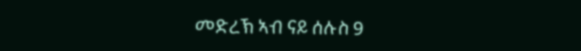መድረኽ ኣብ ናይ ሰሉስ 9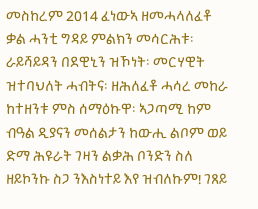መስከረም 2014 ፈነውኣ ዘመሓላለፈቶ ቃል ሓንቲ ግዳይ ምልክን መሳርሕቱ፡ ራይሻይዳን በደዊኒን ዝኾነት፡ መርሃዊት ዝተባህለት ሓብትና፡ ዘሕለፈቶ ሓሳረ መከራ ከተዘንቱ ምስ ሰማዕኩዋ፡ ኣጋጣሚ ከም ብዓል ዲያናን መሰልታን ከውሒ ልቦም ወይ ድማ ሕዩራት ገዛን ልቃሕ ቦንድን ስለ ዘይኮንኩ ስጋ ንእስነተይ እየ ዝብለኩም! ገጸይ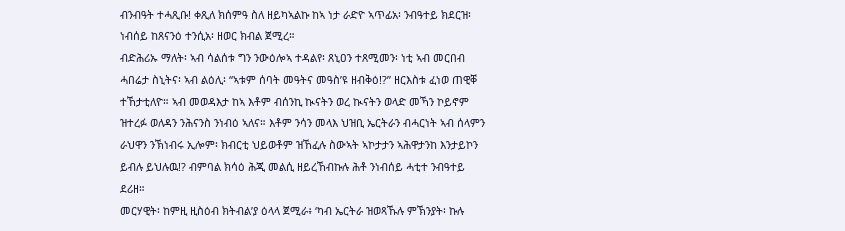ብንብዓት ተሓጺቡ! ቀጺለ ክሰምዓ ስለ ዘይካኣልኩ ከኣ ነታ ራድዮ ኣጥፊአ፡ ንብዓተይ ክደርዝ፡ ነብሰይ ከጸናንዕ ተንሲአ፡ ዘወር ክብል ጀሚረ።
ብድሕሪኡ ማለት፡ ኣብ ሳልሰቱ ግን ንውዕሎኣ ተዳልየ፡ ጸኒዐን ተጸሚመን፡ ነቲ ኣብ መርበብ ሓበሬታ ስኒትና፡ ኣብ ልዕሊ፡ “ኣቱም ሰባት መዓትና መዓስ’ዩ ዘብቅዕ!?” ዘርእስቱ ፈነወ ጠዊቐ ተኸታቲለዮ። ኣብ መወዳእታ ከኣ እቶም ብሰንኪ ኲናትን ወረ ኲናትን ወላድ መኻን ኮይኖም ዝተረፉ ወለዳን ንሕናንስ ንነብዕ ኣለና። እቶም ንሳን መላእ ህዝቢ ኤርትራን ብሓርነት ኣብ ሰላምን ራህዋን ንኽነብሩ ኢሎም፡ ክብርቲ ህይወቶም ዝኸፈሉ ስውኣት ኣኮታታን ኣሕዋታንከ እንታይኮን ይብሉ ይህሉዉ!? ብምባል ክሳዕ ሕጂ መልሲ ዘይረኸብኩሉ ሕቶ ንነብሰይ ሓቲተ ንብዓተይ ደሪዘ።
መርሃዊት፡ ከምዚ ዚስዕብ ክትብል’ያ ዕላላ ጀሚራ፥ ‘ካብ ኤርትራ ዝወጻኹሉ ምኽንያት፡ ኩሉ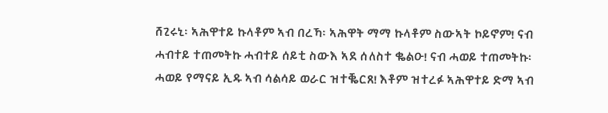ሸጊሩኒ፡ ኣሕዋተይ ኩላቶም ኣብ በረኻ፡ ኣሕዋት ማማ ኩላቶም ስውኣት ኮይኖም! ናብ ሓብተይ ተጠመትኩ ሓብተይ ሰይቲ ስውእ ኣደ ሰለስተ ቈልዑ! ናብ ሓወይ ተጠመትኩ፡ ሓወይ የማናይ ኢዱ ኣብ ሳልሳይ ወራር ዝተቘርጸ! እቶም ዝተረፉ ኣሕዋተይ ድማ ኣብ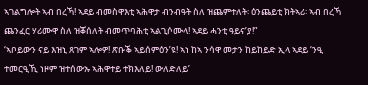ኣገልግሎት ኣብ በረኻ! ኣደይ ብመስዋእቲ ኣሕዋታ ብንብዓት ስለ ዝጨምተለት፡ ዕንጨይቲ ክትኣሪ፡ ኣብ በረኻ ጨንፈር ሃሪሙዋ ስለ ዝቖሰለት ብመጥባሕቲ ኣልጊሶሙላ! ኣደይ ሓንቲ ዓይና’ያ!”
‘ኣቦይውን ናይ እዝኒ ጸገም ኣሎዎ! ጽቡቕ ኣይሰምዕን’ዩ! ኣነ ከኣ ንሳዋ መታን ከይከይድ ኢላ ኣደይ ‘ንዒ ተመርዒኺ ነዞም ዝተሰውኡ ኣሕዋተይ ተክእለይ! ውለድለይ’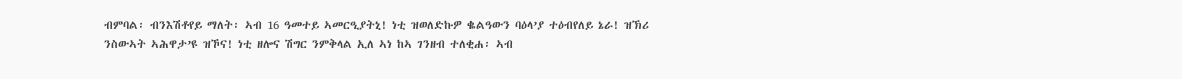ብምባል፡ ብንእሽቶየይ ማለት፡ ኣብ 16 ዓመተይ ኣመርዒያትኒ! ነቲ ዝወለድኩዎ ቈልዓውን ባዕላ’ያ ተዕብየለይ ኔራ! ዝኽሪ ንስውኣት ኣሕዋታ’ዩ ዝኾና! ነቲ ዘሎና ሽግር ንምቅላል ኢለ ኣነ ከኣ ገንዘብ ተለቂሐ፡ ኣብ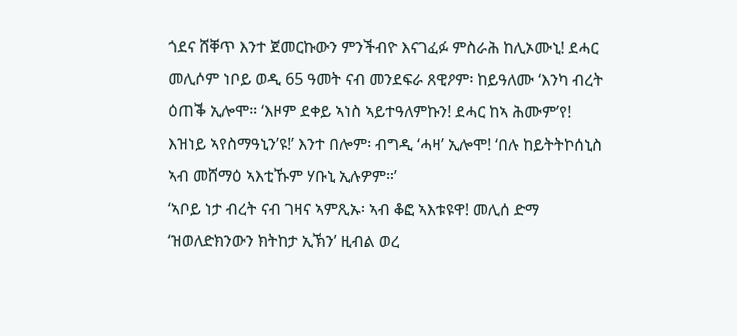ጎደና ሸቐጥ እንተ ጀመርኩውን ምንችብዮ እናገፈፉ ምስራሕ ከሊኦሙኒ! ደሓር መሊሶም ነቦይ ወዲ 65 ዓመት ናብ መንደፍራ ጸዊዖም፡ ከይዓለሙ ‘እንካ ብረት ዕጠቕ ኢሎሞ። ‘እዞም ደቀይ ኣነስ ኣይተዓለምኩን! ደሓር ከኣ ሕሙም’የ! እዝነይ ኣየስማዓኒን’ዩ!’ እንተ በሎም፡ ብግዲ ‘ሓዛ’ ኢሎሞ! ‘በሉ ከይትትኮሰኒስ ኣብ መሸማዕ ኣእቲኹም ሃቡኒ ኢሉዎም።’
‘ኣቦይ ነታ ብረት ናብ ገዛና ኣምጺኡ፡ ኣብ ቆፎ ኣእቱዩዋ! መሊሰ ድማ ‘ዝወለድክንውን ክትከታ ኢኽን’ ዚብል ወረ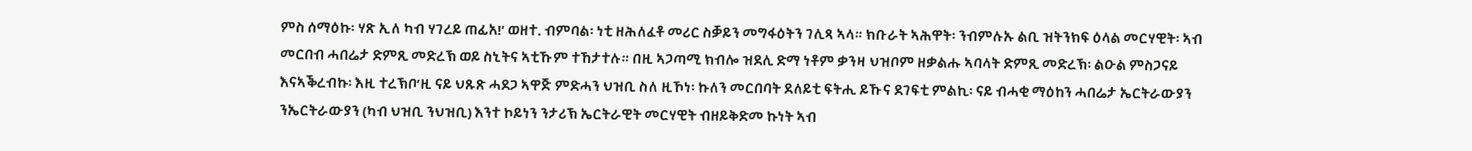ምስ ሰማዕኩ፡ ሃጽ ኢለ ካብ ሃገረይ ጠፊአ!’ ወዘተ. ብምባል፡ ነቲ ዘሕለፈቶ መሪር ስቓይን መግፋዕትን ገሊጻ ኣላ። ክቡራት ኣሕዋት፡ ንብምሉኡ ልቢ ዝትንክፍ ዕላል መርሃዊት፡ ኣብ መርበብ ሓበሬታ ድምጺ መድረኽ ወይ ስኒትና ኣቲኹም ተኸታተሉ። በዚ ኣጋጣሚ ክብሎ ዝደሊ ድማ ነቶም ቃንዛ ህዝቦም ዘቃልሑ ኣባላት ድምጺ መድረኽ፡ ልዑል ምስጋናይ እናኣቕረብኩ፡ እዚ ተረኽቦ’ዚ ናይ ህጹጽ ሓደጋ ኣዋጅ ምድሓን ህዝቢ ስለ ዚኾነ፡ ኩለን መርበባት ደለይቲ ፍትሒ ይኹና ደገፍቲ ምልኪ፡ ናይ ብሓቂ ማዕከን ሓበሬታ ኤርትራውያን ንኤርትራውያን (ካብ ህዝቢ ንህዝቢ) እንተ ኮይነን ንታሪኽ ኤርትራዊት መርሃዊት ብዘይቅድመ ኩነት ኣብ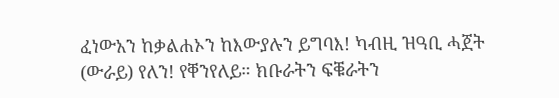ፈነውአን ከቃልሐኦን ከእውያሉን ይግባእ! ካብዚ ዝዓቢ ሓጀት (ውራይ) የለን! የቐንየለይ። ክቡራትን ፍቑራትን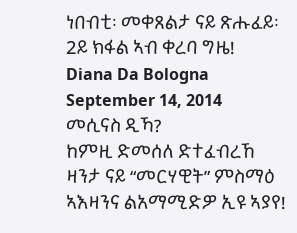ነበብቲ፡ መቀጸልታ ናይ ጽሑፈይ፡ 2ይ ክፋል ኣብ ቀረባ ግዜ!
Diana Da Bologna September 14, 2014
መሲናስ ዲኻ?
ከምዚ ድመሰለ ድተፈብረኸ ዛንታ ናይ “መርሃዊት” ምስማዕ ኣእዛንና ልአማሚድዎ ኢዩ ኣያየ!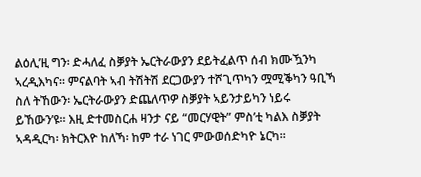ልዕሊ’ዚ ግን፡ ድሓለፈ ስቓያት ኤርትራውያን ደይትፈልጥ ሰብ ክሙዃንካ ኣረዲእካና። ምናልባት ኣብ ትሽትሽ ደርጋውያን ተሾጊጥካን ሟሚቕካን ዓቢኻ ስለ ትኸውን፡ ኤርትራውያን ድጨለጥዎ ስቓያት ኣይንታይካን ነይሩ ይኸውን’ዩ። እዚ ድተመስርሐ ዛንታ ናይ “መርሃዊት” ምስ’ቲ ካልእ ስቓያት ኣዳዲርካ፡ ክትርእዮ ከለኻ፡ ከም ተራ ነገር ምውወሰድካዮ ኔርካ።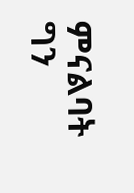ምናልባት ግን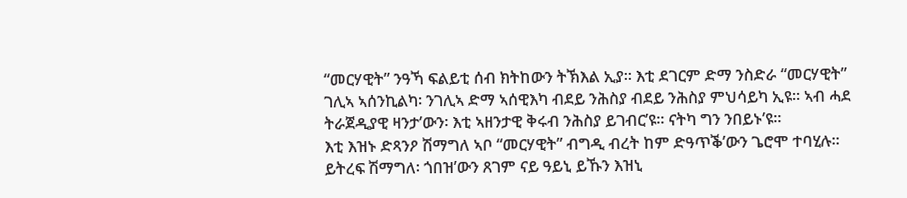“መርሃዊት” ንዓኻ ፍልይቲ ሰብ ክትከውን ትኽእል ኢያ። እቲ ደገርም ድማ ንስድራ “መርሃዊት” ገሊኣ ኣሰንኪልካ፡ ንገሊኣ ድማ ኣሰዊእካ ብደይ ንሕስያ ብደይ ንሕስያ ምህሳይካ ኢዩ። ኣብ ሓደ ትራጀዲያዊ ዛንታ’ውን፡ እቲ ኣዘንታዊ ቅሩብ ንሕስያ ይገብር’ዩ። ናትካ ግን ንበይኑ’ዩ።
እቲ እዝኑ ድጻንዖ ሽማግለ ኣቦ “መርሃዊት” ብግዲ ብረት ከም ድዓጥቕ’ውን ጌሮሞ ተባሂሉ። ይትረፍ ሽማግለ፡ ጎበዝ’ውን ጸገም ናይ ዓይኒ ይኹን እዝኒ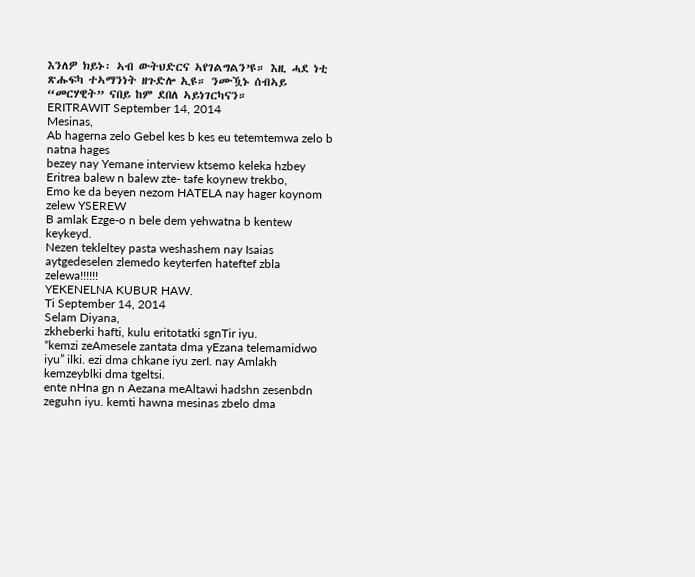እንለዎ ክይኑ፡ ኣብ ውትህድርና ኣየገልግልን’ዩ። እዚ ሓደ ነቲ ጽሑፍካ ተኣማንነት ዘጉድሎ ኢዩ። ንሙዃኑ ሰብኣይ “መርሃዊት” ናበይ ከም ደበለ ኣይነገርካናን።
ERITRAWIT September 14, 2014
Mesinas,
Ab hagerna zelo Gebel kes b kes eu tetemtemwa zelo b natna hages
bezey nay Yemane interview ktsemo keleka hzbey Eritrea balew n balew zte- tafe koynew trekbo,
Emo ke da beyen nezom HATELA nay hager koynom zelew YSEREW
B amlak Ezge-o n bele dem yehwatna b kentew keykeyd.
Nezen tekleltey pasta weshashem nay Isaias aytgedeselen zlemedo keyterfen hateftef zbla zelewa!!!!!!
YEKENELNA KUBUR HAW.
Ti September 14, 2014
Selam Diyana,
zkheberki hafti, kulu eritotatki sgnTir iyu.
“kemzi zeAmesele zantata dma yEzana telemamidwo iyu” ilki. ezi dma chkane iyu zerI. nay Amlakh kemzeyblki dma tgeltsi.
ente nHna gn n Aezana meAltawi hadshn zesenbdn zeguhn iyu. kemti hawna mesinas zbelo dma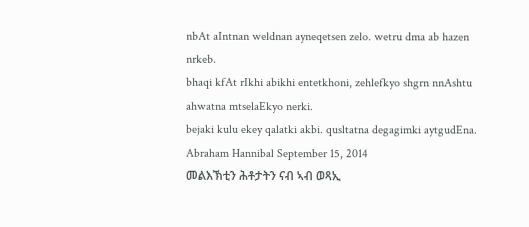nbAt aIntnan weldnan ayneqetsen zelo. wetru dma ab hazen nrkeb.
bhaqi kfAt rIkhi abikhi entetkhoni, zehlefkyo shgrn nnAshtu ahwatna mtselaEkyo nerki.
bejaki kulu ekey qalatki akbi. qusltatna degagimki aytgudEna.
Abraham Hannibal September 15, 2014
መልእኽቲን ሕቶታትን ናብ ኣብ ወጻኢ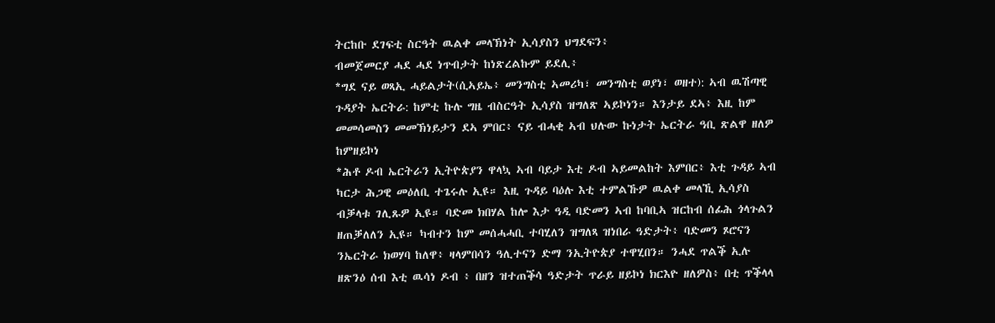ትርከቡ ደገፍቲ ስርዓት ዉልቀ መላኽነት ኢሳያስን ህግደፍን፥
ብመጀመርያ ሓደ ሓደ ነጥብታት ከነጽረልኩም ይደሊ፥
*ግደ ናይ ወጻኢ ሓይልታት(ሲኣይኤ፥ መንግስቲ ኣመሪካ፣ መንግስቲ ወያነ፣ ወዘተ): ኣብ ዉሽጣዊ ጉዳያት ኤርትራ: ከምቲ ኩሉ ግዜ ብስርዓት ኢሳያስ ዝግለጽ ኣይኮነን። እንታይ ደኣ፥ እዚ ከም መመሳመስን መመኽነይታን ደኣ ምበር፥ ናይ ብሓቂ ኣብ ህሉው ኩነታት ኤርትራ ዓቢ ጽልዋ ዘለዎ ከምዘይኮነ
*ሕቶ ዶብ ኤርትራን ኢትዮጵያን ዋላኳ ኣብ ባይታ እቲ ዶብ ኣይመልከት እምበር፥ እቲ ጉዳይ ኣብ ካርታ ሕጋዊ መዕለቢ ተጌሩሉ ኢዩ። እዚ ጉዳይ ባዕሉ እቲ ተምልኹዎ ዉልቀ መላኺ ኢሳያስ ብቓላቱ ገሊጹዎ ኢዩ። ባድመ ክበሃል ከሎ እታ ዓዲ ባድመን ኣብ ከባቢኣ ዝርከብ ሰፊሕ ጎላጉልን ዘጠቓለለን ኢዩ። ካብተን ከም መሰሓሓቢ ተባሂለን ዝግለጻ ዝነበራ ዓድታት፥ ባድመን ጾሮናን ንኤርትራ ክወሃባ ከለዋ፥ ዛላምበሳን ዓሊተናን ድማ ንኢትዮጵያ ተዋሂበን። ንሓደ ጥልቕ ኢሉ ዘጽንዕ ሰብ እቲ ዉሳነ ዶብ ፥ በዘን ዝተጠቕሳ ዓድታት ጥራይ ዘይኮነ ክርእዮ ዘለዎስ፥ በቲ ጥቕላላ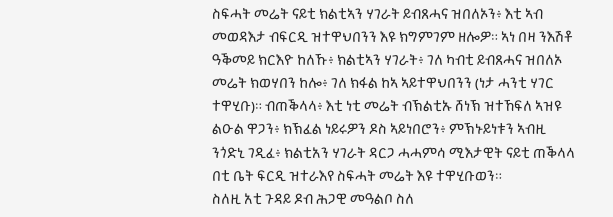ስፍሓት መሬት ናይቲ ክልቲኣን ሃገራት ይብጸሓና ዝበለኦን፥ እቲ ኣብ መወዳእታ ብፍርዲ ዝተዋህበንን እዩ ክግምገም ዘሎዎ። ኣነ በዛ ንእሽቶ ዓቕመይ ክርእዮ ከለኹ፥ ክልቲኣን ሃገራት፥ ገለ ካብቲ ይብጸሓና ዝበለኦ መሬት ክወሃበን ከሎ፥ ገለ ክፋል ከኣ ኣይተዋህበንን (ነታ ሓንቲ ሃገር ተዋሂቡ)። ብጠቕላላ፥ እቲ ነቲ መሬት ብኽልቲኡ ሸነኽ ዝተኸፍለ ኣዝዩ ልዑል ዋጋን፥ ክኽፈል ነይሩዎን ዶስ ኣይነበሮን፥ ምኽኑይነቱን ኣብዚ ንጎድኒ ገዲፈ፥ ክልቲአን ሃገራት ዳርጋ ሓሓምሳ ሚእታዊት ናይቲ ጠቕላላ በቲ ቤት ፍርዲ ዝተራእየ ስፍሓት መሬት እዩ ተዋሂቡወን።
ስለዚ አቲ ጉዳይ ዶብ ሕጋዊ መዓልቦ ስለ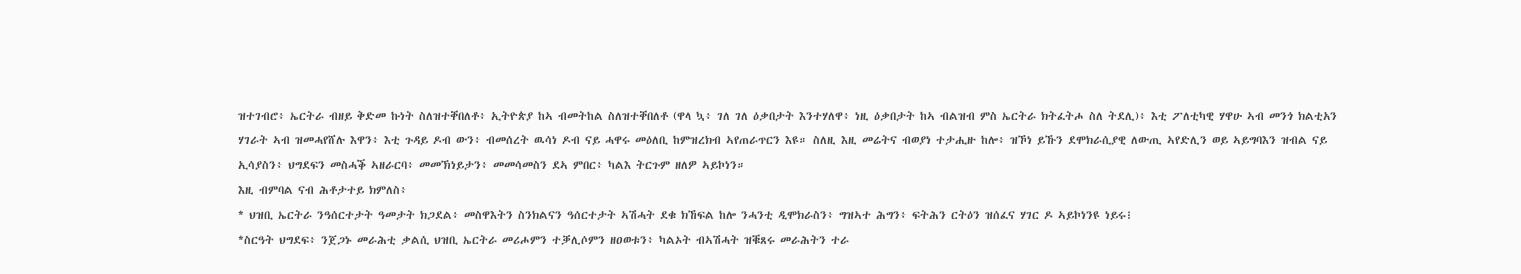ዝተገብሮ፥ ኤርትራ ብዘይ ቅድመ ኩነት ስለዝተቐበለቶ፥ ኢትዮጵያ ከኣ ብመትከል ስለዝተቐበለቶ (ዋላ ኳ፥ ገለ ገለ ዕቃበታት እንተሃለዋ፥ ነዚ ዕቃበታት ከኣ ብልዝብ ምስ ኤርትራ ክትፈትሖ ስለ ትደሊ)፥ እቲ ፖለቲካዊ ሃዋሁ ኣብ መንጎ ክልቲአን ሃገራት ኣብ ዝመሓየሸሉ እዋን፥ እቲ ጉዳይ ዶብ ውን፥ ብመሰረት ዉሳነ ዶብ ናይ ሓዋሩ መዕለቢ ከምዝረክብ ኣየጠራጥርን እዩ። ስለዚ እዚ መሬትና ብወያነ ተታሒዙ ከሎ፥ ዝኾነ ይኹን ደሞክራሲያዊ ለውጢ ኣየድሊን ወይ ኣይግባእን ዝብል ናይ ኢሳያስን፥ ህግደፍን መስሓቕ ኣዘራርባ፥ መመኽነይታን፥ መመሳመስን ደኣ ምበር፥ ካልእ ትርጉም ዘለዎ ኣይኮነን።
እዚ ብምባል ናብ ሕቶታተይ ክምለስ፥
* ህዝቢ ኤርትራ ንዓሰርተታት ዓመታት ክጋደል፥ መስዋእትን ስንክልናን ዓሰርተታት ኣሽሓት ደቁ ክኸፍል ከሎ ንሓንቲ ዲሞክራስን፥ ግዝኣተ ሕግን፥ ፍትሕን ርትዕን ዝሰፈና ሃገር ዶ ኣይኮነንዩ ነይሩ፧
*ስርዓት ህግደፍ፥ ንጀጋኑ መራሕቲ ቃልሲ ህዝቢ ኤርትራ መሪሖምን ተቓሊሶምን ዘዐወቱን፥ ካልኦት ብኣሽሓት ዝቑጸሩ መራሕትን ተራ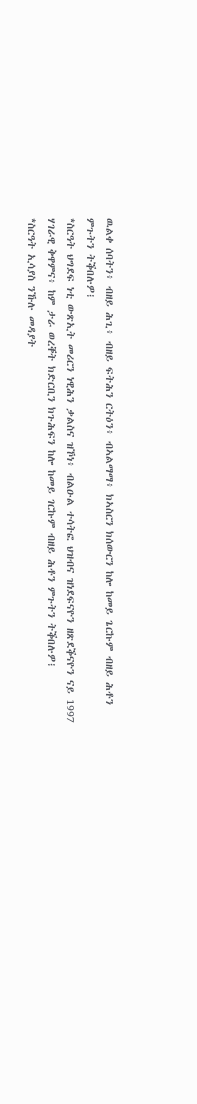ዉልቀ ሰባትን፥ ብዘይ ሕጊ፥ ብዘይ ፍትሕን ርትዕን፥ ብኣልማማ፥ ክኣስርን ክሰውርን ከሎ ከመይ ጌርኩም ብዘይ ሕቶን ምጉትን ትቕበሉዎ፧
*ስርዓት ህግደፍ ነቲ ውጽኢት መሪርን ነዊሕን ቃልስና ዝኾነ፥ ብልዑል ተሳትፎ ህዝብና ዝነደፍናዮን ዘጽደቕናዮን ናይ 1997 ሃገራዊ ቅዋምና፥ ከም ታራ ወረቐት ክድርቢን ክጉሕፍን ከሎ ከመይ ገርኩም ብዘይ ሕቶን ምጉትን ትቕበሉዎ፧
*ስርዓት ኢሳያስ ንኹሉ መዳያት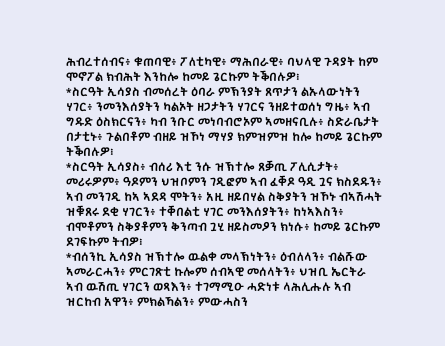ሕብረተሰብና፥ ቁጠባዊ፥ ፖለቲካዊ፥ ማሕበራዊ፥ ባህላዊ ጉዳያት ከም ሞኖፖል ክብሕት እንከሎ ከመይ ጌርኩም ትቕበሉዎ፧
*ስርዓት ኢሳያስ ብመሰረት ዕባራ ምኽንያት ጸጥታን ልኡላውነትን ሃገር፥ ንመንእሰያትን ካልኦት ዘጋታትን ሃገርና ንዘይተወሰነ ግዜ፥ ኣብ ግዱድ ዕስክርናን፥ ካብ ንቡር መነባብሮኦም ኣመዘናቢሉ፥ ስድራቤታት በታቲኑ፥ ጉልበቶም ብዘይ ዝኾነ ማሃያ ክምዝምዝ ከሎ ከመይ ጌርኩም ትቕበሉዎ፧
*ስርዓት ኢሳያስ፥ ብሰሪ እቲ ንሱ ዝኽተሎ ጸቓጢ ፖሊሲታት፥ መሪሩዎም፥ ዓዶምን ህዝቦምን ገዲፎም ኣብ ፈቐዶ ዓዲ ጓና ክስደዱን፥ ኣብ መንገዲ ከኣ ኣደዳ ሞትን፥ አዚ ዘይበሃል ስቅያትን ዝኾኑ ብኣሽሓት ዝቑጸሩ ደቂ ሃገርን፥ ተቐበልቲ ሃገር መንእሰያትን፥ ከነኣእስን፥ ብሞቶምን ስቅያቶምን ቅንጣብ ጓሂ ዘይስመዖን ክነሱ፥ ከመይ ጌርኩም ደገፍኩም ትብዎ፧
*ብሰንኪ ኢሳያስ ዝኽተሎ ዉልቀ መላኽነትን፥ ዕብለላን፥ ብልሹው ኣመራርሓን፥ ምርገጽቲ ኩሎም ሰብኣዊ መሰላትን፥ ህዝቢ ኤርትራ ኣብ ዉሽጢ ሃገርን ወጻእን፥ ተገማሚዑ ሓድነቱ ላሕሊሑሉ ኣብ ዝርከብ አዋን፥ ምክልኻልን፥ ምውሓስን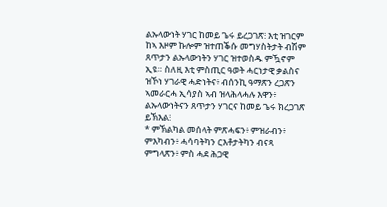ልኡላውነት ሃገር ከመይ ጌሩ ይረጋገጽ፧ እቲ ዝገርም ከኣ እዞም ኩሎም ዝተጠቕሱ መግሃስትታት ብሽም ጸጥታን ልኡላውነትን ሃገር ዝተወስዱ ምዃኖም ኢዩ። ስለዚ እቲ ምስጢር ዓወት ሓርነታዊ ቃልስና ዝኾነ ሃገራዊ ሓድነትና፥ ብሰንኪ ዓማጽን ረጋጽን ኣመራርሓ ኢሳያስ ኣብ ዝላሕላሓሉ እዋን፥ ልኡላውነትናን ጸጥታን ሃገርና ከመይ ጌሩ ክረጋገጽ ይኽእል፧
* ምኽልካል መሰላት ምጽሓፍን፥ ምዝራብን፥ ምእካብን፥ ሓሳባትካን ርእቶታትካን ብናጻ ምግላጽን፥ ምስ ሓደ ሕጋዊ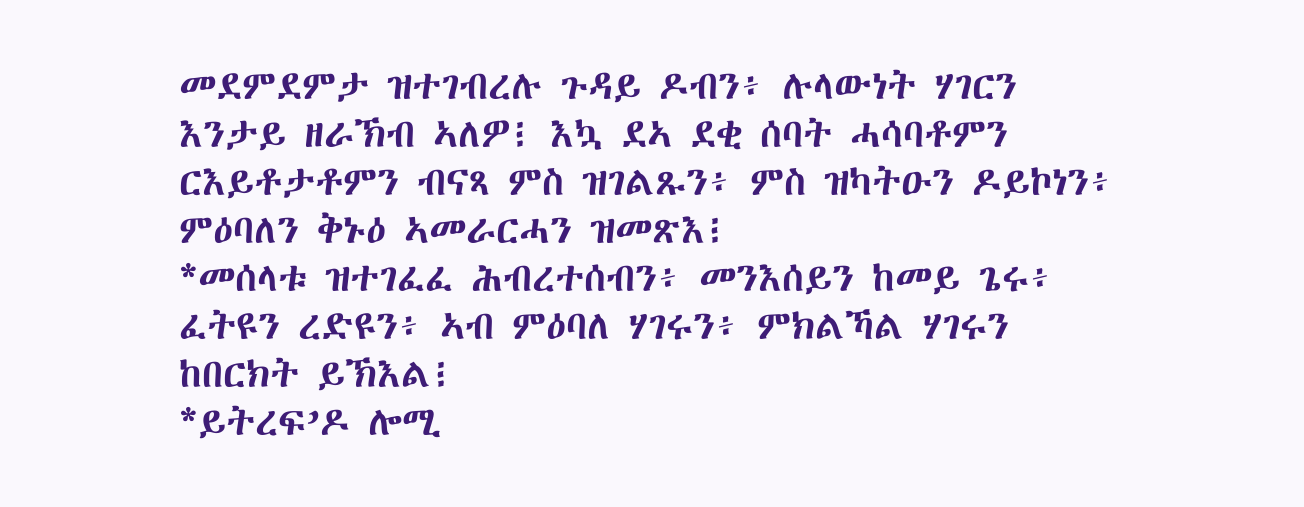መደምደምታ ዝተገብረሉ ጉዳይ ዶብን፥ ሉላውነት ሃገርን እንታይ ዘራኽብ ኣለዎ፧ እኳ ደኣ ደቂ ሰባት ሓሳባቶምን ርእይቶታቶምን ብናጻ ምስ ዝገልጹን፥ ምስ ዝካትዑን ዶይኮነን፥ ምዕባለን ቅኑዕ ኣመራርሓን ዝመጽእ፧
*መሰላቱ ዝተገፈፈ ሕብረተሰብን፥ መንእሰይን ከመይ ጌሩ፥ ፈትዩን ረድዩን፥ ኣብ ምዕባለ ሃገሩን፥ ምክልኻል ሃገሩን ከበርክት ይኽእል፧
*ይትረፍ’ዶ ሎሚ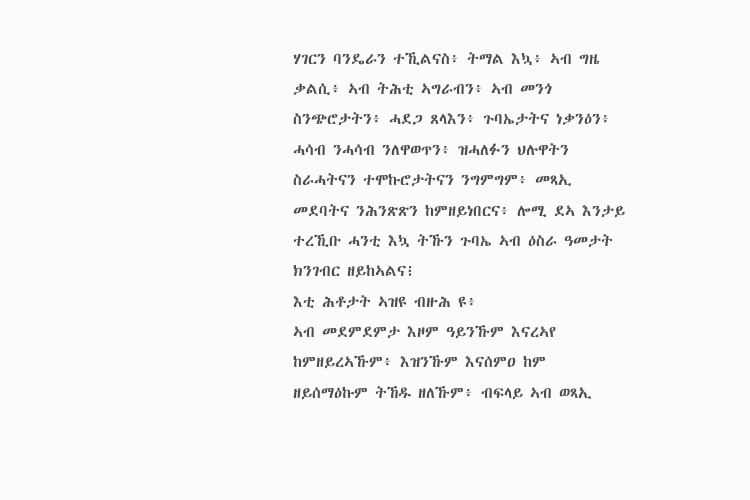ሃገርን ባንዴራን ተኺልናስ፥ ትማል እኳ፥ ኣብ ግዜ ቃልሲ፥ ኣብ ትሕቲ ኣግራብን፥ ኣብ መንጎ ስንጭሮታትን፥ ሓደጋ ጸላእን፥ ጉባኤታትና ነቃንዕን፥ ሓሳብ ንሓሳብ ንለዋወጥን፥ ዝሓለፉን ህሉዋትን ስራሓትናን ተሞኩሮታትናን ንግምግም፥ መጻኢ መደባትና ንሕንጽጽን ከምዘይነበርና፥ ሎሚ ደኣ እንታይ ተረኺቡ ሓንቲ እኳ ትኹን ጉባኤ ኣብ ዕስራ ዓመታት ክንገብር ዘይከኣልና፧
እቲ ሕቶታት ኣዝዩ ብዙሕ ዩ፥
ኣብ መደምደምታ እዞም ዓይንኹም እናረኣየ ከምዘይረኣኹም፥ እዝንኹም እናሰምዐ ከም ዘይሰማዕኩም ትኸዱ ዘለኹም፥ ብፍላይ ኣብ ወጻኢ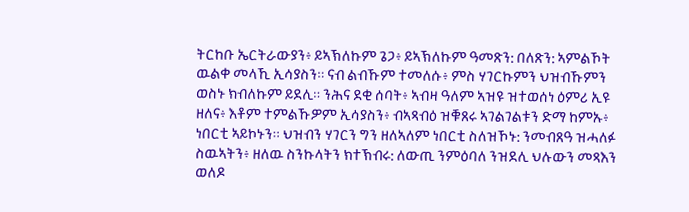ትርከቡ ኤርትራውያን፥ ይኣኽለኩም ጌጋ፥ ይኣኽለኩም ዓመጽን: በለጽን: ኣምልኾት ዉልቀ መላኺ ኢሳያስን። ናብ ልብኹም ተመለሱ፥ ምስ ሃገርኩምን ህዝብኹምን ወስኑ ክብለኩም ይደሊ። ንሕና ደቂ ሰባት፥ ኣብዛ ዓለም ኣዝዩ ዝተወሰነ ዕምሪ ኢዩ ዘለና፥ እቶም ተምልኹዎም ኢሳያስን፥ ብኣጻብዕ ዝቑጸሩ ኣገልገልቱን ድማ ከምኡ፥ ነበርቲ ኣይኮኑን። ህዝብን ሃገርን ግን ዘለኣለም ነበርቲ ስለዝኾኑ: ንመብጸዓ ዝሓለፉ ስዉኣትን፥ ዘለዉ ስንኩላትን ክተኽብሩ: ለውጢ ንምዕባለ ንዝደሊ ህሉውን መጻእን ወለዶ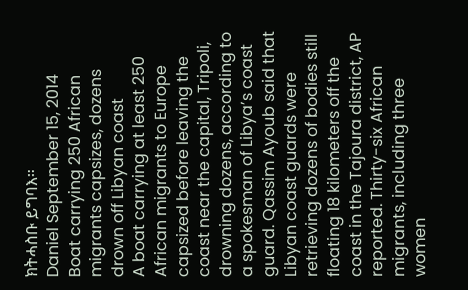ክትሓስቡ ይግባእ።
Daniel September 15, 2014
Boat carrying 250 African migrants capsizes, dozens drown off Libyan coast
A boat carrying at least 250 African migrants to Europe capsized before leaving the coast near the capital, Tripoli, drowning dozens, according to a spokesman of Libya’s coast guard. Qassim Ayoub said that Libyan coast guards were retrieving dozens of bodies still floating 18 kilometers off the coast in the Tajoura district, AP reported. Thirty-six African migrants, including three women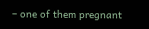– one of them pregnant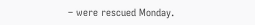– were rescued Monday.